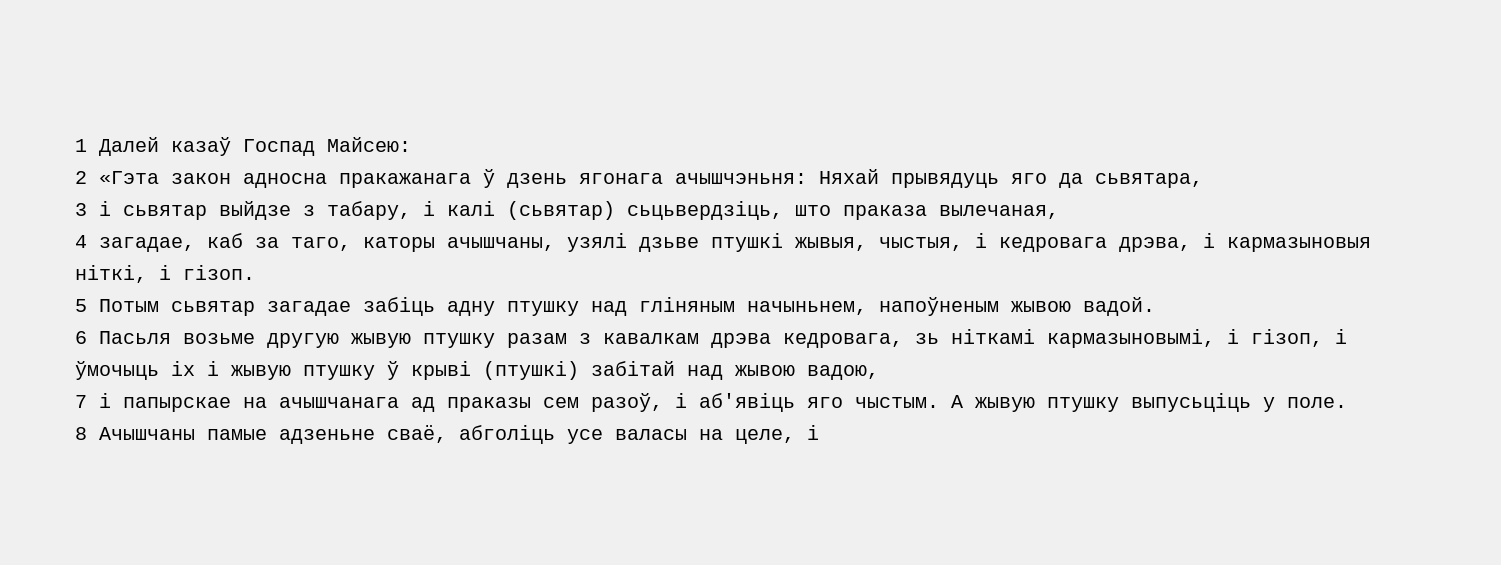1 Далей казаў Госпад Майсею:
2 «Гэта закон адносна пракажанага ў дзень ягонага ачышчэньня: Няхай прывядуць яго да сьвятара,
3 і сьвятар выйдзе з табару, і калі (сьвятар) сьцьвердзіць, што праказа вылечаная,
4 загадае, каб за таго, каторы ачышчаны, узялі дзьве птушкі жывыя, чыстыя, і кедровага дрэва, і кармазыновыя ніткі, і гізоп.
5 Потым сьвятар загадае забіць адну птушку над гліняным начыньнем, напоўненым жывою вадой.
6 Пасьля возьме другую жывую птушку разам з кавалкам дрэва кедровага, зь ніткамі кармазыновымі, і гізоп, і ўмочыць іх і жывую птушку ў крыві (птушкі) забітай над жывою вадою,
7 і папырскае на ачышчанага ад праказы сем разоў, і аб'явіць яго чыстым. А жывую птушку выпусьціць у поле.
8 Ачышчаны памые адзеньне сваё, абголіць усе валасы на целе, і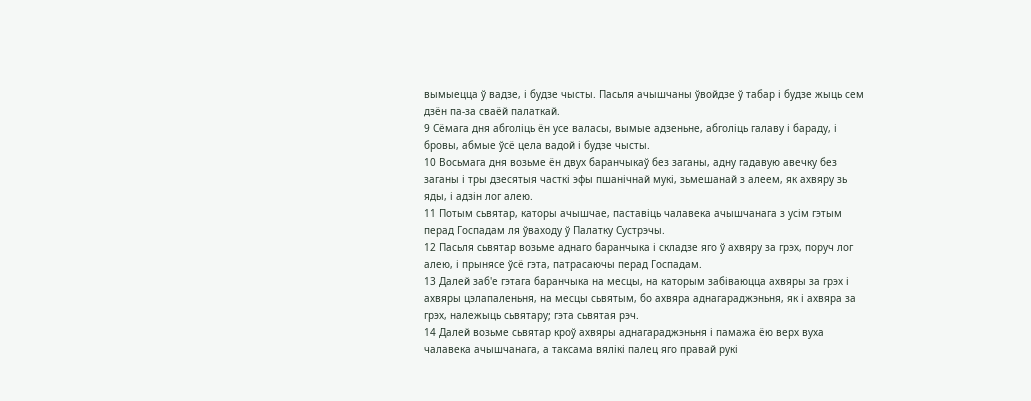вымыецца ў вадзе, і будзе чысты. Пасьля ачышчаны ўвойдзе ў табар і будзе жыць сем дзён па-за сваёй палаткай.
9 Сёмага дня абголіць ён усе валасы, вымые адзеньне, абголіць галаву і бараду, і бровы, абмые ўсё цела вадой і будзе чысты.
10 Восьмага дня возьме ён двух баранчыкаў без заганы, адну гадавую авечку без заганы і тры дзесятыя часткі эфы пшанічнай мукі, зьмешанай з алеем, як ахвяру зь яды, і адзін лог алею.
11 Потым сьвятар, каторы ачышчае, паставіць чалавека ачышчанага з усім гэтым перад Госпадам ля ўваходу ў Палатку Сустрэчы.
12 Пасьля сьвятар возьме аднаго баранчыка і складзе яго ў ахвяру за грэх, поруч лог алею, і прынясе ўсё гэта, патрасаючы перад Госпадам.
13 Далей заб'е гэтага баранчыка на месцы, на каторым забіваюцца ахвяры за грэх і ахвяры цэлапаленьня, на месцы сьвятым, бо ахвяра аднагараджэньня, як і ахвяра за грэх, належыць сьвятару; гэта сьвятая рэч.
14 Далей возьме сьвятар кроў ахвяры аднагараджэньня і памажа ёю верх вуха чалавека ачышчанага, а таксама вялікі палец яго правай рукі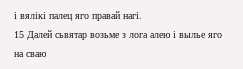і вялікі палец яго правай нагі.
15 Далей сьвятар возьме з лога алею і вылье яго на сваю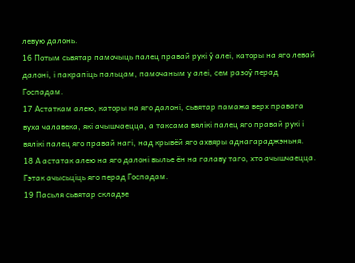левую далонь.
16 Потым сьвятар памочыць палец правай рукі ў алеі, каторы на яго левай далоні, і пакрапіць пальцам, памочаным у алеі, сем разоў перад Госпадам.
17 Астаткам алею, каторы на яго далоні, сьвятар памажа верх правага вуха чалавека, які ачышчаецца, а таксама вялікі палец яго правай рукі і вялікі палец яго правай нагі, над крывёй яго ахвяры аднагараджэньня.
18 А астатак алею на яго далоні вылье ён на галаву таго, хто ачышчаецца. Гэтак ачысьціць яго перад Госпадам.
19 Пасьля сьвятар складзе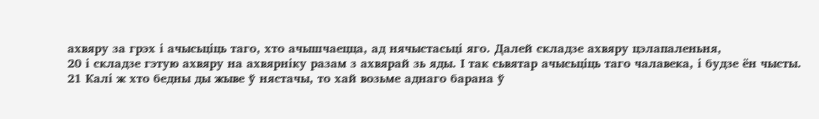ахвяру за грэх і ачысьціць таго, хто ачышчаецца, ад нячыстасьці яго. Далей складзе ахвяру цэлапаленьня,
20 і складзе гэтую ахвяру на ахвярніку разам з ахвярай зь яды. І так сьвятар ачысьціць таго чалавека, і будзе ён чысты.
21 Калі ж хто бедны ды жыве ў нястачы, то хай возьме аднаго барана ў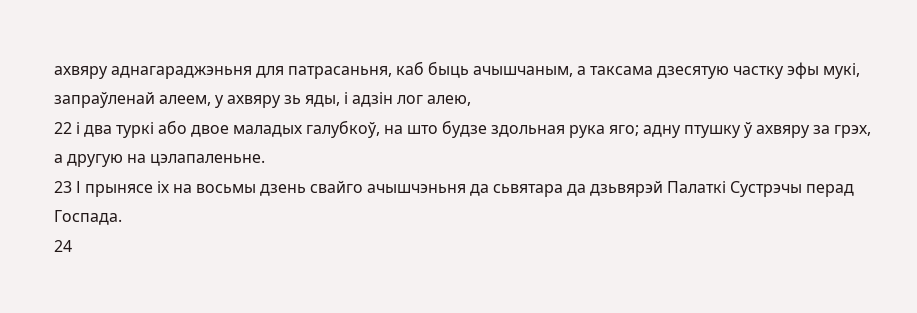ахвяру аднагараджэньня для патрасаньня, каб быць ачышчаным, а таксама дзесятую частку эфы мукі, запраўленай алеем, у ахвяру зь яды, і адзін лог алею,
22 і два туркі або двое маладых галубкоў, на што будзе здольная рука яго; адну птушку ў ахвяру за грэх, а другую на цэлапаленьне.
23 І прынясе іх на восьмы дзень свайго ачышчэньня да сьвятара да дзьвярэй Палаткі Сустрэчы перад Госпада.
24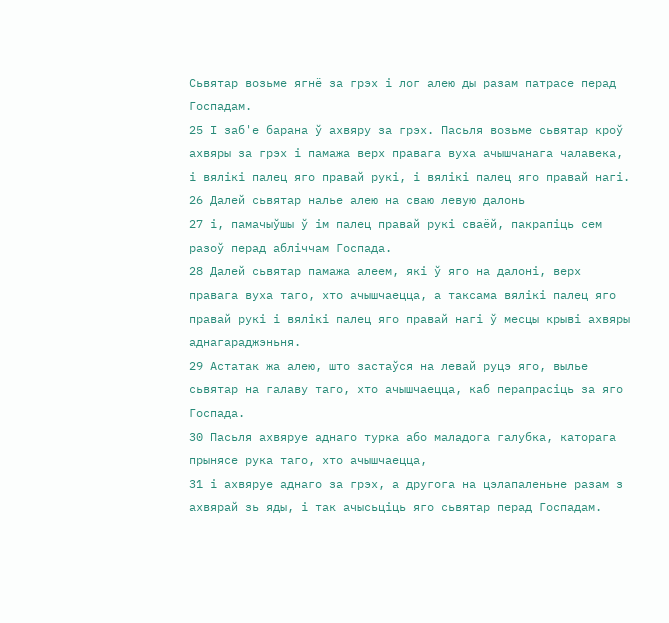Сьвятар возьме ягнё за грэх і лог алею ды разам патрасе перад Госпадам.
25 І заб'е барана ў ахвяру за грэх. Пасьля возьме сьвятар кроў ахвяры за грэх і памажа верх правага вуха ачышчанага чалавека, і вялікі палец яго правай рукі, і вялікі палец яго правай нагі.
26 Далей сьвятар налье алею на сваю левую далонь
27 і, памачыўшы ў ім палец правай рукі сваёй, пакрапіць сем разоў перад абліччам Госпада.
28 Далей сьвятар памажа алеем, які ў яго на далоні, верх правага вуха таго, хто ачышчаецца, а таксама вялікі палец яго правай рукі і вялікі палец яго правай нагі ў месцы крыві ахвяры аднагараджэньня.
29 Астатак жа алею, што застаўся на левай руцэ яго, вылье сьвятар на галаву таго, хто ачышчаецца, каб перапрасіць за яго Госпада.
30 Пасьля ахвяруе аднаго турка або маладога галубка, каторага прынясе рука таго, хто ачышчаецца,
31 і ахвяруе аднаго за грэх, а другога на цэлапаленьне разам з ахвярай зь яды, і так ачысьціць яго сьвятар перад Госпадам.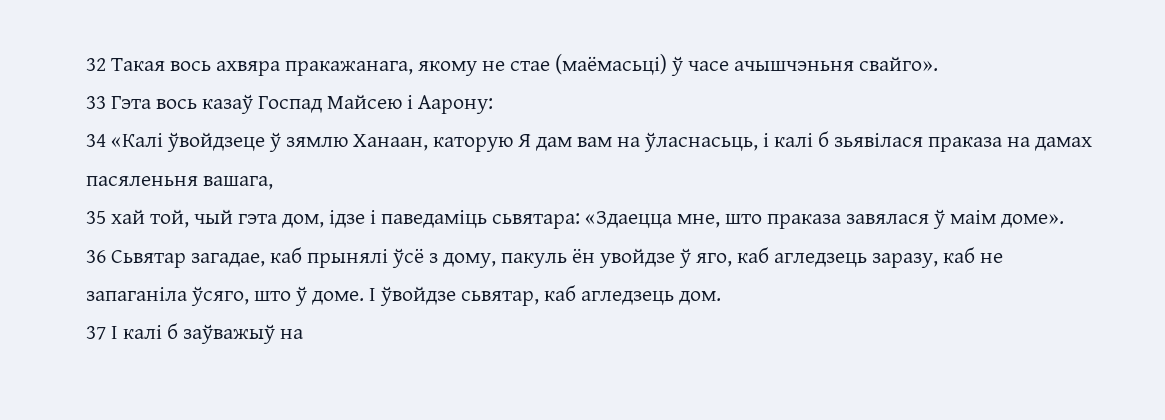32 Такая вось ахвяра пракажанага, якому не стае (маёмасьці) ў часе ачышчэньня свайго».
33 Гэта вось казаў Госпад Майсею і Аарону:
34 «Калі ўвойдзеце ў зямлю Ханаан, каторую Я дам вам на ўласнасьць, і калі б зьявілася праказа на дамах пасяленьня вашага,
35 хай той, чый гэта дом, ідзе і паведаміць сьвятара: «Здаецца мне, што праказа завялася ў маім доме».
36 Сьвятар загадае, каб прынялі ўсё з дому, пакуль ён увойдзе ў яго, каб агледзець заразу, каб не запаганіла ўсяго, што ў доме. І ўвойдзе сьвятар, каб агледзець дом.
37 І калі б заўважыў на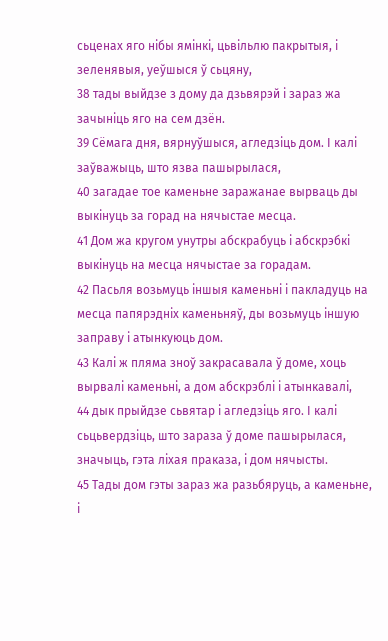сьценах яго нібы ямінкі, цьвільлю пакрытыя, і зеленявыя, уеўшыся ў сьцяну,
38 тады выйдзе з дому да дзьвярэй і зараз жа зачыніць яго на сем дзён.
39 Сёмага дня, вярнуўшыся, агледзіць дом. І калі заўважыць, што язва пашырылася,
40 загадае тое каменьне заражанае вырваць ды выкінуць за горад на нячыстае месца.
41 Дом жа кругом унутры абскрабуць і абскрэбкі выкінуць на месца нячыстае за горадам.
42 Пасьля возьмуць іншыя каменьні і пакладуць на месца папярэдніх каменьняў, ды возьмуць іншую заправу і атынкуюць дом.
43 Калі ж пляма зноў закрасавала ў доме, хоць вырвалі каменьні, а дом абскрэблі і атынкавалі,
44 дык прыйдзе сьвятар і агледзіць яго. І калі сьцьвердзіць, што зараза ў доме пашырылася, значыць, гэта ліхая праказа, і дом нячысты.
45 Тады дом гэты зараз жа разьбяруць, а каменьне, і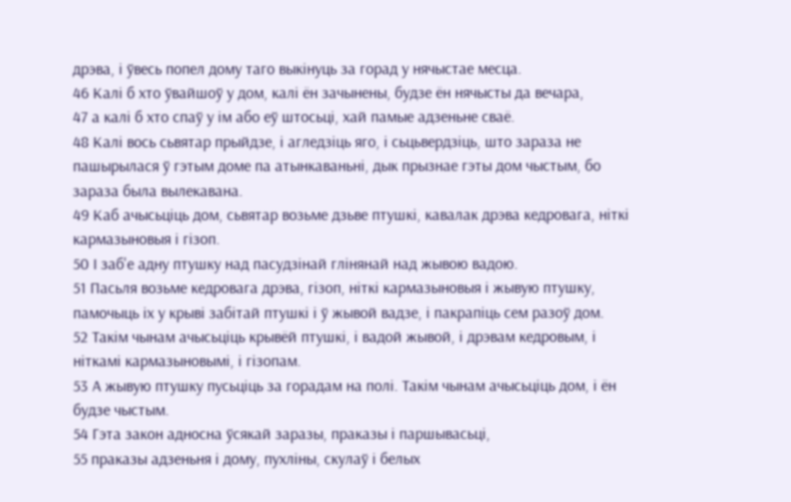дрэва, і ўвесь попел дому таго выкінуць за горад у нячыстае месца.
46 Калі б хто ўвайшоў у дом, калі ён зачынены, будзе ён нячысты да вечара,
47 а калі б хто спаў у ім або еў штосьці, хай памые адзеньне сваё.
48 Калі вось сьвятар прыйдзе, і агледзіць яго, і сьцьвердзіць, што зараза не пашырылася ў гэтым доме па атынкаваньні, дык прызнае гэты дом чыстым, бо зараза была вылекавана.
49 Каб ачысьціць дом, сьвятар возьме дзьве птушкі, кавалак дрэва кедровага, ніткі кармазыновыя і гізоп.
50 І заб'е адну птушку над пасудзінай глінянай над жывою вадою.
51 Пасьля возьме кедровага дрэва, гізоп, ніткі кармазыновыя і жывую птушку, памочыць іх у крыві забітай птушкі і ў жывой вадзе, і пакрапіць сем разоў дом.
52 Такім чынам ачысьціць крывёй птушкі, і вадой жывой, і дрэвам кедровым, і ніткамі кармазыновымі, і гізопам.
53 А жывую птушку пусьціць за горадам на полі. Такім чынам ачысьціць дом, і ён будзе чыстым.
54 Гэта закон адносна ўсякай заразы, праказы і паршывасьці,
55 праказы адзеньня і дому, пухліны, скулаў і белых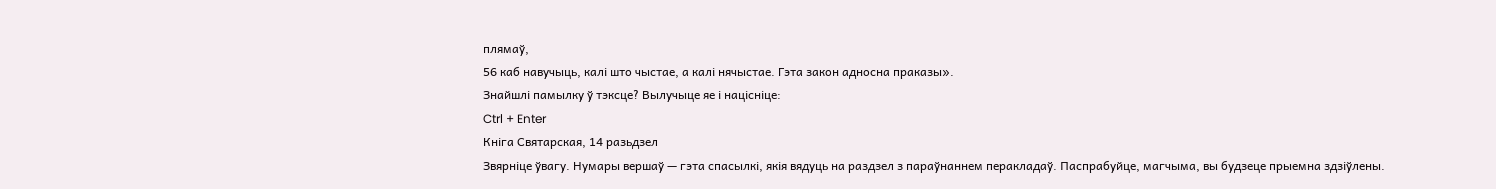плямаў,
56 каб навучыць, калі што чыстае, а калі нячыстае. Гэта закон адносна праказы».
Знайшлі памылку ў тэксце? Вылучыце яе і націсніце:
Ctrl + Enter
Кніга Святарская, 14 разьдзел
Звярніце ўвагу. Нумары вершаў — гэта спасылкі, якія вядуць на раздзел з параўнаннем перакладаў. Паспрабуйце, магчыма, вы будзеце прыемна здзіўлены.